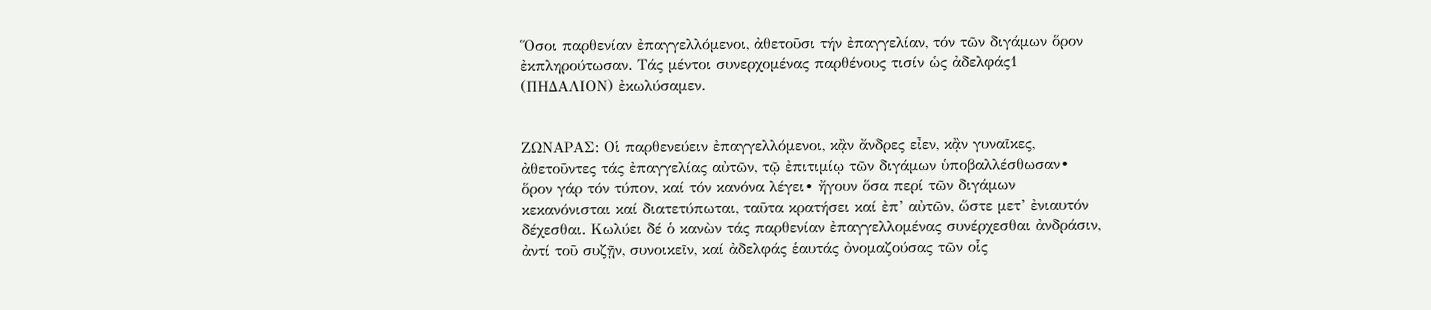Ὅσοι παρθενίαν ἐπαγγελλόμενοι, ἀθετοῦσι τήν ἐπαγγελίαν, τόν τῶν διγάμων ὅρον ἐκπληρούτωσαν. Τάς μέντοι συνερχομένας παρθένους τισίν ὡς ἀδελφάς1 (ΠΗΔΑΛΙΟΝ) ἐκωλύσαμεν.


ΖΩΝΑΡΑΣ: Οἱ παρθενεύειν ἐπαγγελλόμενοι, κᾂν ἄνδρες εἶεν, κᾂν γυναῖκες, ἀθετοῦντες τάς ἐπαγγελίας αὐτῶν, τῷ ἐπιτιμίῳ τῶν διγάμων ὑποβαλλέσθωσαν∙ ὅρον γάρ τόν τύπον, καί τόν κανόνα λέγει∙ ἤγουν ὅσα περί τῶν διγάμων κεκανόνισται καί διατετύπωται, ταῦτα κρατήσει καί ἐπ’ αὐτῶν, ὥστε μετ’ ἐνιαυτόν δέχεσθαι. Κωλύει δέ ὁ κανὼν τάς παρθενίαν ἐπαγγελλομένας συνέρχεσθαι ἀνδράσιν, ἀντί τοῦ συζῇν, συνοικεῖν, καί ἀδελφάς ἑαυτάς ὀνομαζούσας τῶν οἷς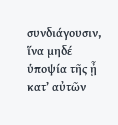συνδιάγουσιν, ἵνα μηδέ ὑποψία τῆς ᾖ κατ’ αὐτῶν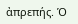ἀπρεπής. Ὁ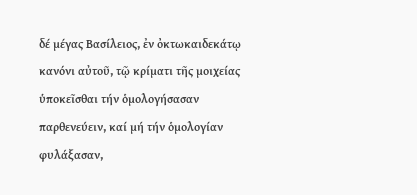δέ μέγας Βασίλειος, ἐν ὀκτωκαιδεκάτῳ κανόνι αὐτοῦ, τῷ κρίματι τῆς μοιχείας ὑποκεῖσθαι τήν ὁμολογήσασαν παρθενεύειν, καί μή τήν ὁμολογίαν φυλάξασαν,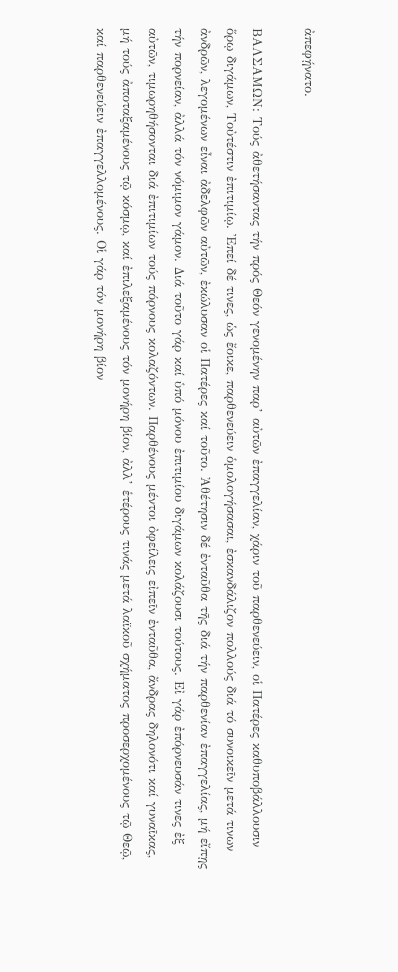ἀπεφῄνατο.

ΒΑΛΣΑΜΩΝ: Τούς ἀθετήσαντας τήν πρός Θεόν γενομένην παρ’ αὐτῶν ἐπαγγελίαν, χάριν τοῦ παρθενεύειν, οἱ Πατέρες καθυποβάλλουσιν ὅρῳ διγάμων, Τοὐτέστιν ἐπιτιμίῳ. Ἐπεί δέ τινες, ὡς ἔοικε, παρθενεύειν ὁμολογήσασαι, ἐσκανδάλιζον πολλούς διά τό συνοικεῖν μετά τινων ἀνδρῶν, λεγομένων εἶναι ἀδελφῶν αὐτῶν, ἐκώλυσαν οἱ Πατέρες καί τοῦτο. Ἀθέτησιν δέ ἐνταῦθα τῆς διά τήν παρθενίαν ἐπαγγελίας, μή εἴπῃς τήν πορνείαν, ἀλλά τόν νόμιμον γάμον. Διά τοῦτο γάρ καί ὑπό μόνου ἐπιτιμίου διγάμων κολάζουσι τούτους. Εἰ γάρ ἐπόρνευσάν τινες ἐξ αὐτῶν, τιμωρηθήσονται διά ἐπιτιμίων τούς πόρνους κολαζόντων. Παρθένους μέντοι ὀφείλεις εἰπεῖν ἐνταῦθα, ἄνδρας δηλονότι καί γυναῖκας, μή τούς ἀποταξαμένους τῷ κόσμῳ, καί ἐπιλεξαμένους τόν μονήρη βίον, ἀλλ’ ἑτέρους τινάς μετά λαϊκοῦ σχήματος προσερχομένους τῷ Θεῷ, καί παρθενεύειν ἐπαγγελλομένους. Οἱ γάρ τόν μονήρη βίον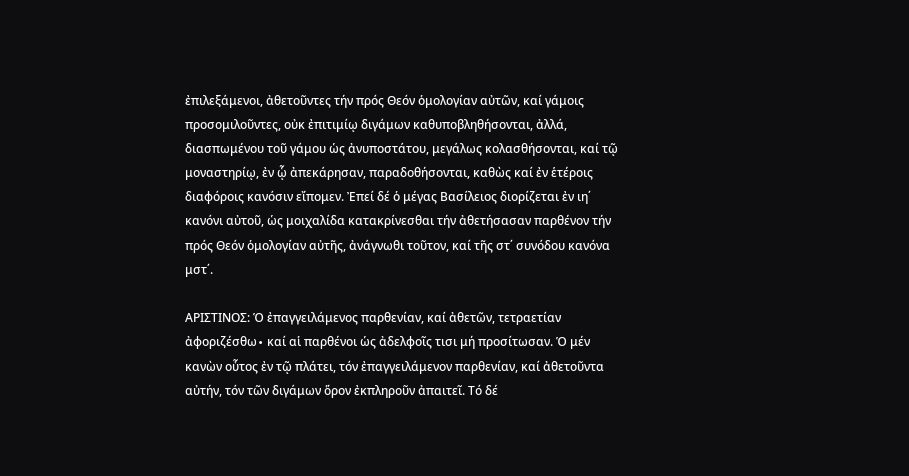ἐπιλεξάμενοι, ἀθετοῦντες τήν πρός Θεόν ὁμολογίαν αὐτῶν, καί γάμοις προσομιλοῦντες, οὐκ ἐπιτιμίῳ διγάμων καθυποβληθήσονται, ἀλλά, διασπωμένου τοῦ γάμου ὡς ἀνυποστάτου, μεγάλως κολασθήσονται, καί τῷ μοναστηρίῳ, ἐν ᾧ ἀπεκάρησαν, παραδοθήσονται, καθὼς καί ἐν ἑτέροις διαφόροις κανόσιν εἴπομεν. Ἐπεί δέ ὁ μέγας Βασίλειος διορίζεται ἐν ιη΄ κανόνι αὐτοῦ, ὡς μοιχαλίδα κατακρίνεσθαι τήν ἀθετήσασαν παρθένον τήν πρός Θεόν ὁμολογίαν αὐτῆς, ἀνάγνωθι τοῦτον, καί τῆς στ΄ συνόδου κανόνα μστ΄.

ΑΡΙΣΤΙΝΟΣ: Ὁ ἐπαγγειλάμενος παρθενίαν, καί ἀθετῶν, τετραετίαν ἀφοριζέσθω∙ καί αἱ παρθένοι ὡς ἀδελφοῖς τισι μή προσίτωσαν. Ὁ μέν κανὼν οὗτος ἐν τῷ πλάτει, τόν ἐπαγγειλάμενον παρθενίαν, καί ἀθετοῦντα αὐτήν, τόν τῶν διγάμων ὅρον ἐκπληροῦν ἀπαιτεῖ. Τό δέ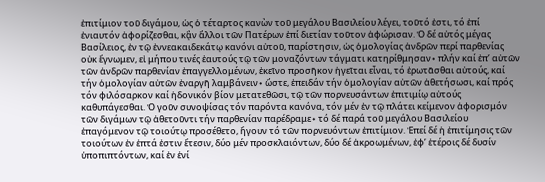ἐπιτίμιον τοῦ διγάμου, ὡς ὁ τέταρτος κανὼν τοῦ μεγάλου Βασιλείου λέγει, τοῦτό ἐστι, τό ἐπί ἐνιαυτόν ἀφορίζεσθαι, κᾂν ἄλλοι τῶν Πατέρων ἐπί διετίαν τοῦτον ἀφώρισαν. Ὁ δέ αὐτός μέγας Βασίλειος, ἐν τῷ ἐννεακαιδεκάτῳ κανόνι αὐτοῦ, παρίστησιν, ὡς ὁμολογίας ἀνδρῶν περί παρθενίας οὐκ ἔγνωμεν, εἰ μήπου τινές ἑαυτούς τῷ τῶν μοναζόντων τάγματι κατηρίθμησαν∙ πλήν καί ἐπ’ αὐτῶν τῶν ἀνδρῶν παρθενίαν ἐπαγγελλομένων, ἐκεῖνο προσῆκον ἡγεῖται εἶναι, τό ἐρωτᾶσθαι αὐτούς, καί τήν ὁμολογίαν αὐτῶν ἐναργῆ λαμβάνειν∙ ὥστε, ἐπειδάν τήν ὁμολογίαν αὐτῶν ἀθετήσωσι, καί πρός τόν φιλόσαρκον καί ἡδονικόν βίον μετατεθῶσι, τῷ τῶν πορνευσάντων ἐπιτιμίῳ αὐτούς καθυπάγεσθαι. Ὁ γοῦν συνοψίσας τόν παρόντα κανόνα, τόν μέν ἐν τῷ πλάτει κείμενον ἀφορισμόν τῶν διγάμων τῷ ἀθετοῦντι τήν παρθενίαν παρέδραμε∙ τό δέ παρά τοῦ μεγάλου Βασιλείου ἐπαγόμενον τῷ τοιούτῳ προσέθετο, ἤγουν τό τῶν πορνευόντων ἐπιτίμιον. Ἐπεί δέ ἡ ἐπιτίμησις τῶν τοιούτων ἐν ἑπτά ἐστιν ἔτεσιν, δύο μέν προσκλαιόντων, δύο δέ ἀκροωμένων, ἐφ’ ἑτέροις δέ δυσίν ὑποπιπτόντων, καί ἐν ἑνί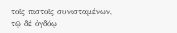τοῖς πιστοῖς συνισταμένων, τῷ δέ ὀγδόῳ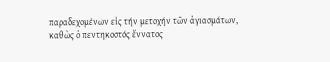παραδεχομένων εἰς τήν μετοχήν τῶν ἁγιασμάτων, καθὼς ὁ πεντηκοστός ἔννατος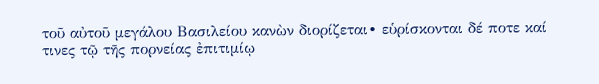τοῦ αὐτοῦ μεγάλου Βασιλείου κανὼν διορίζεται∙ εὑρίσκονται δέ ποτε καί τινες τῷ τῆς πορνείας ἐπιτιμίῳ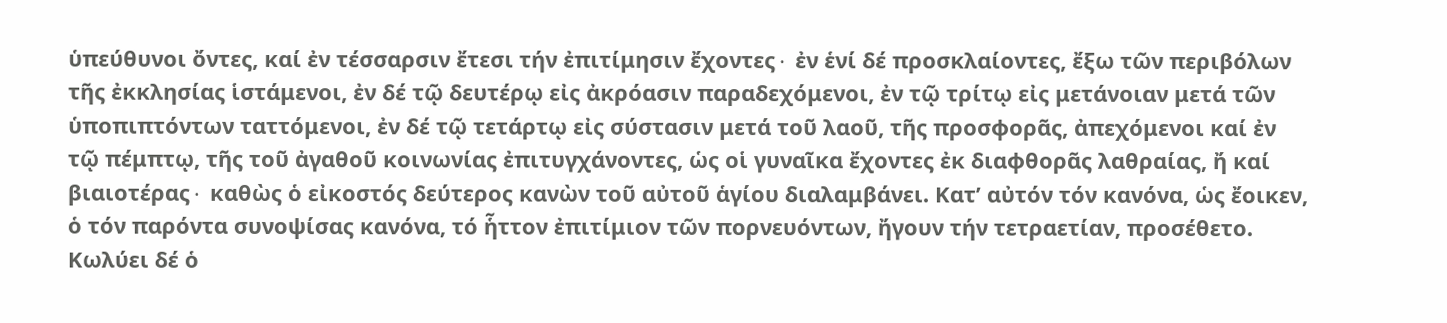ὑπεύθυνοι ὄντες, καί ἐν τέσσαρσιν ἔτεσι τήν ἐπιτίμησιν ἔχοντες∙ ἐν ἑνί δέ προσκλαίοντες, ἔξω τῶν περιβόλων τῆς ἐκκλησίας ἱστάμενοι, ἐν δέ τῷ δευτέρῳ εἰς ἀκρόασιν παραδεχόμενοι, ἐν τῷ τρίτῳ εἰς μετάνοιαν μετά τῶν ὑποπιπτόντων ταττόμενοι, ἐν δέ τῷ τετάρτῳ εἰς σύστασιν μετά τοῦ λαοῦ, τῆς προσφορᾶς, ἀπεχόμενοι καί ἐν τῷ πέμπτῳ, τῆς τοῦ ἀγαθοῦ κοινωνίας ἐπιτυγχάνοντες, ὡς οἱ γυναῖκα ἔχοντες ἐκ διαφθορᾶς λαθραίας, ἤ καί βιαιοτέρας∙ καθὼς ὁ εἰκοστός δεύτερος κανὼν τοῦ αὐτοῦ ἁγίου διαλαμβάνει. Κατ’ αὐτόν τόν κανόνα, ὡς ἔοικεν, ὁ τόν παρόντα συνοψίσας κανόνα, τό ἧττον ἐπιτίμιον τῶν πορνευόντων, ἤγουν τήν τετραετίαν, προσέθετο. Κωλύει δέ ὁ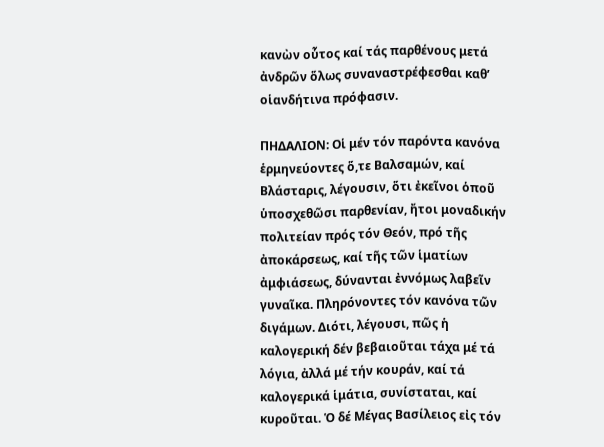κανὼν οὗτος καί τάς παρθένους μετά ἀνδρῶν ὅλως συναναστρέφεσθαι καθ’ οἱανδήτινα πρόφασιν.

ΠΗΔΑΛΙΟΝ: Οἱ μέν τόν παρόντα κανόνα ἑρμηνεύοντες ὅ,τε Βαλσαμών, καί Βλάσταρις, λέγουσιν, ὅτι ἐκεῖνοι ὁποῦ ὑποσχεθῶσι παρθενίαν, ἤτοι μοναδικήν πολιτείαν πρός τόν Θεόν, πρό τῆς ἀποκάρσεως, καί τῆς τῶν ἱματίων ἀμφιάσεως, δύνανται ἐννόμως λαβεῖν γυναῖκα. Πληρόνοντες τόν κανόνα τῶν διγάμων. Διότι, λέγουσι, πῶς ἡ καλογερική δέν βεβαιοῦται τάχα μέ τά λόγια, ἀλλά μέ τήν κουράν, καί τά καλογερικά ἱμάτια, συνίσταται, καί κυροῦται. Ὁ δέ Μέγας Βασίλειος εἰς τόν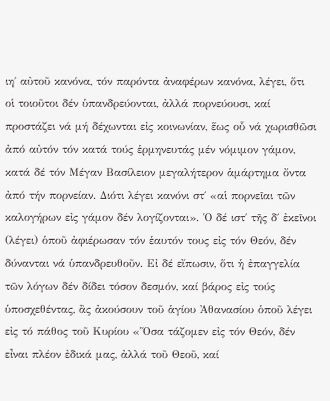ιη΄ αὐτοῦ κανόνα, τόν παρόντα ἀναφέρων κανόνα, λέγει, ὅτι οἱ τοιοῦτοι δέν ὑπανδρεύονται, ἀλλά πορνεύουσι, καί προστάζει νά μή δέχωνται εἰς κοινωνίαν, ἕως οὗ νά χωρισθῶσι ἀπό αὐτόν τόν κατά τούς ἑρμηνευτάς μέν νόμιμον γάμον, κατά δέ τόν Μέγαν Βασίλειον μεγαλήτερον ἁμάρτημα ὄντα ἀπό τήν πορνείαν. Διότι λέγει κανόνι στ΄ «αἱ πορνεῖαι τῶν καλογήρων εἰς γάμον δέν λογίζονται». Ὁ δέ ιστ΄ τῆς δ΄ ἐκεῖνοι (λέγει) ὁποῦ ἀφιέρωσαν τόν ἑαυτόν τους εἰς τόν Θεόν, δέν δύνανται νά ὑπανδρευθοῦν. Εἰ δέ εἴπωσιν, ὅτι ἡ ἐπαγγελία τῶν λόγων δέν δίδει τόσον δεσμόν, καί βάρος εἰς τούς ὑποσχεθέντας, ἂς ἀκούσουν τοῦ ἁγίου Ἀθανασίου ὁποῦ λέγει εἰς τό πάθος τοῦ Κυρίου «Ὅσα τάζομεν εἰς τόν Θεόν, δέν εἶναι πλέον ἐδικά μας, ἀλλά τοῦ Θεοῦ, καί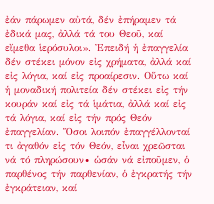ἐάν πάρωμεν αὐτά, δέν ἐπήραμεν τά ἐδικά μας, ἀλλά τά του Θεοῦ, καί εἴμεθα ἱερόσυλοι». Ἐπειδή ἡ ἐπαγγελία δέν στέκει μόνον εἰς χρήματα, ἀλλά καί εἰς λόγια, καί εἰς προαίρεσιν. Οὕτω καί ἡ μοναδική πολιτεία δέν στέκει εἰς τήν κουράν καί εἰς τά ἱμάτια, ἀλλά καί εἰς τά λόγια, καί εἰς τήν πρός Θεόν ἐπαγγελίαν. Ὅσοι λοιπόν ἐπαγγέλλονταί τι ἀγαθόν εἰς τόν Θεόν, εἶναι χρεῶσται νά τό πληρώσουν∙ ὡσάν νά εἰποῦμεν, ὁ παρθένος τήν παρθενίαν, ὁ ἐγκρατής τήν ἐγκράτειαν, καί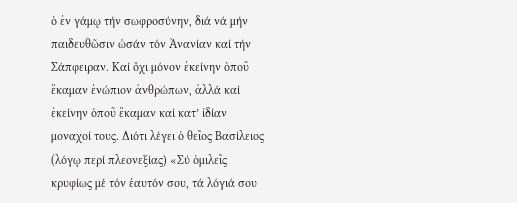ὁ ἐν γάμῳ τήν σωφροσύνην, διά νά μήν παιδευθῶσιν ὡσάν τόν Ἀνανίαν καί τήν Σάπφειραν. Καί ὄχι μόνον ἐκείνην ὁποῦ ἔκαμαν ἐνώπιον ἀνθρώπων, ἀλλά καί ἐκείνην ὁποῦ ἔκαμαν καί κατ’ ἰδίαν μοναχοί τους. Διότι λέγει ὁ θεῖος Βασίλειος (λόγῳ περί πλεονεξίας) «Σύ ὁμιλεῖς κρυφίως μέ τόν ἑαυτόν σου, τά λόγιά σου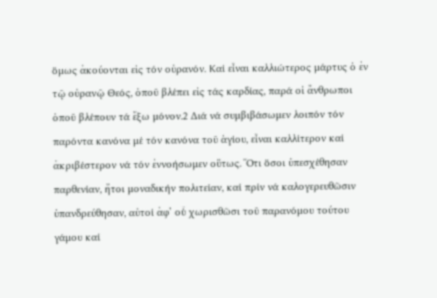ὅμως ἀκούονται εἰς τόν οὐρανόν. Καί εἶναι καλλιώτερος μάρτυς ὁ ἐν τῷ οὐρανῷ Θεός, ὁποῦ βλέπει εἰς τάς καρδίας, παρά οἱ ἄνθρωποι ὁποῦ βλέπουν τά ἔξω μόνον.2 Διά νά συμβιβάσωμεν λοιπόν τόν παρόντα κανόνα μέ τόν κανόνα τοῦ ἁγίου, εἶναι καλλίτερον καί ἀκριβέστερον νά τόν ἐννοήσωμεν οὕτως. Ὅτι ὅσοι ὑπεσχέθησαν παρθενίαν, ἤτοι μοναδικήν πολιτείαν, καί πρίν νά καλογερευθῶσιν ὑπανδρεύθησαν, αὐτοί ἀφ’ οὗ χωρισθῶσι τοῦ παρανόμου τούτου γάμου καί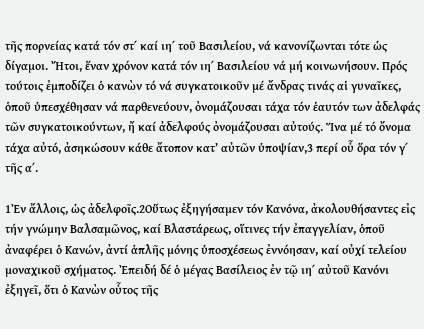τῆς πορνείας κατά τόν στ΄ καί ιη΄ τοῦ Βασιλείου, νά κανονίζωνται τότε ὡς δίγαμοι. Ἤτοι, ἕναν χρόνον κατά τόν ιη΄ Βασιλείου νά μή κοινωνήσουν. Πρός τούτοις ἐμποδίζει ὁ κανὼν τό νά συγκατοικοῦν μέ ἄνδρας τινάς αἱ γυναῖκες, ὁποῦ ὑπεσχέθησαν νά παρθενεύουν, ὀνομάζουσαι τάχα τόν ἑαυτόν των ἀδελφάς τῶν συγκατοικούντων, ἤ καί ἀδελφούς ὀνομάζουσαι αὐτούς. Ἵνα μέ τό ὄνομα τάχα αὐτό, ἀσηκώσουν κάθε ἄτοπον κατ’ αὐτῶν ὑποψίαν,3 περί οὗ ὅρα τόν γ΄ τῆς α΄.

1Ἐν ἄλλοις, ὡς ἀδελφοῖς.2Οὕτως ἐξηγήσαμεν τόν Κανόνα, ἀκολουθήσαντες εἰς τήν γνώμην Βαλσαμῶνος, καί Βλαστάρεως, οἵτινες τήν ἐπαγγελίαν, ὁποῦ ἀναφέρει ὁ Κανών, ἀντί ἁπλῆς μόνης ὑποσχέσεως ἐννόησαν, καί οὐχί τελείου μοναχικοῦ σχήματος. Ἐπειδή δέ ὁ μέγας Βασίλειος ἐν τῷ ιη΄ αὐτοῦ Κανόνι ἐξηγεῖ, ὅτι ὁ Κανὼν οὗτος τῆς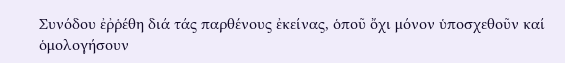Συνόδου ἐῤῥέθη διά τάς παρθένους ἐκείνας, ὁποῦ ὄχι μόνον ὑποσχεθοῦν καί ὁμολογήσουν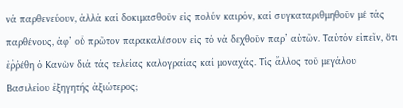νά παρθενεύουν, ἀλλά καί δοκιμασθοῦν εἰς πολύν καιρόν, καί συγκαταριθμηθοῦν μέ τάς παρθένους, ἀφ’ οὗ πρῶτον παρακαλέσουν εἰς τό νά δεχθοῦν παρ’ αὐτῶν. Ταὐτόν εἰπεῖν, ὅτι ἐῤῥέθη ὁ Κανὼν διά τάς τελείας καλογραίας καί μοναχάς. Τίς ἄλλος τοῦ μεγάλου Βασιλείου ἐξηγητής ἀξιώτερος;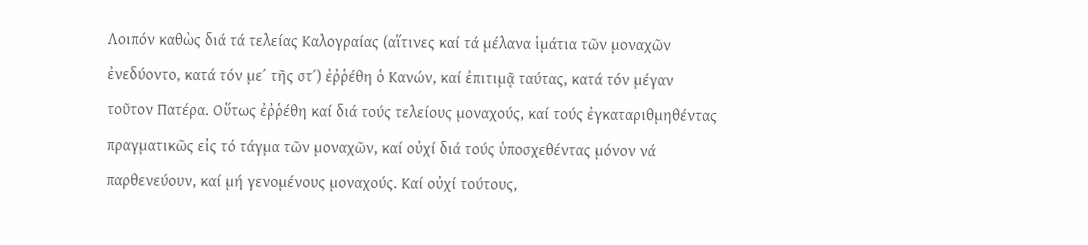Λοιπόν καθὼς διά τά τελείας Καλογραίας (αἵτινες καί τά μέλανα ἱμάτια τῶν μοναχῶν ἐνεδύοντο, κατά τόν με΄ τῆς στ΄) ἐῤῥέθη ὁ Κανών, καί ἐπιτιμᾷ ταύτας, κατά τόν μέγαν τοῦτον Πατέρα. Οὕτως ἐῤῥέθη καί διά τούς τελείους μοναχούς, καί τούς ἐγκαταριθμηθέντας πραγματικῶς εἰς τό τάγμα τῶν μοναχῶν, καί οὐχί διά τούς ὑποσχεθέντας μόνον νά παρθενεύουν, καί μή γενομένους μοναχούς. Καί οὐχί τούτους,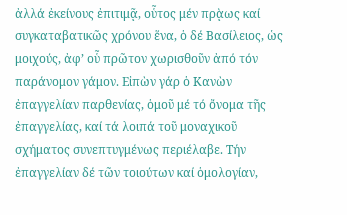ἀλλά ἐκείνους ἐπιτιμᾷ, οὗτος μέν πρᾲως καί συγκαταβατικῶς χρόνου ἕνα, ὁ δέ Βασίλειος, ὡς μοιχούς, ἀφ’ οὗ πρῶτον χωρισθοῦν ἀπό τόν παράνομον γάμον. Εἰπὼν γάρ ὁ Κανὼν ἐπαγγελίαν παρθενίας, ὁμοῦ μέ τό ὄνομα τῆς ἐπαγγελίας, καί τά λοιπά τοῦ μοναχικοῦ σχήματος συνεπτυγμένως περιέλαβε. Τήν ἐπαγγελίαν δέ τῶν τοιούτων καί ὁμολογίαν,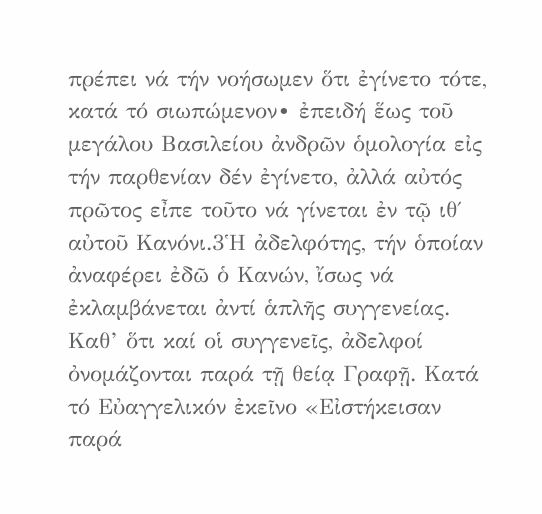πρέπει νά τήν νοήσωμεν ὅτι ἐγίνετο τότε, κατά τό σιωπώμενον∙ ἐπειδή ἕως τοῦ μεγάλου Βασιλείου ἀνδρῶν ὁμολογία εἰς τήν παρθενίαν δέν ἐγίνετο, ἀλλά αὐτός πρῶτος εἶπε τοῦτο νά γίνεται ἐν τῷ ιθ΄ αὐτοῦ Κανόνι.3Ἡ ἀδελφότης, τήν ὁποίαν ἀναφέρει ἐδῶ ὁ Κανών, ἴσως νά ἐκλαμβάνεται ἀντί ἁπλῆς συγγενείας. Καθ’ ὅτι καί οἱ συγγενεῖς, ἀδελφοί ὀνομάζονται παρά τῇ θείᾳ Γραφῇ. Κατά τό Εὐαγγελικόν ἐκεῖνο «Εἰστήκεισαν παρά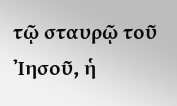τῷ σταυρῷ τοῦ Ἰησοῦ, ἡ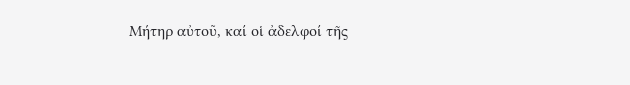Μήτηρ αὐτοῦ, καί οἱ ἀδελφοί τῆς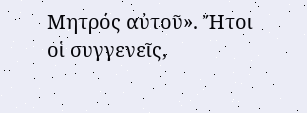Μητρός αὐτοῦ». Ἤτοι οἱ συγγενεῖς,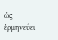ὡς ἑρμηνεύει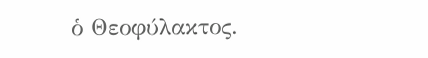ὁ Θεοφύλακτος.